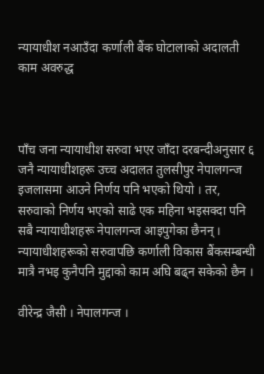न्यायाधीश नआउँदा कर्णाली बैंक घोटालाको अदालती काम अवरुद्ध



पाँच जना न्यायाधीश सरुवा भएर जाँदा दरबन्दीअनुसार ६ जनै न्यायाधीशहरू उच्च अदालत तुलसीपुर नेपालगन्ज इजलासमा आउने निर्णय पनि भएको थियो । तर, सरुवाको निर्णय भएको साढे एक महिना भइसक्दा पनि सबै न्यायाधीशहरू नेपालगन्ज आइपुगेका छैनन् । न्यायाधीशहरूको सरुवापछि कर्णाली विकास बैंकसम्बन्धी मात्रै नभइ कुनैपनि मुद्दाको काम अघि बढ्न सकेको छैन ।

वीरेन्द्र जैसी । नेपालगन्ज ।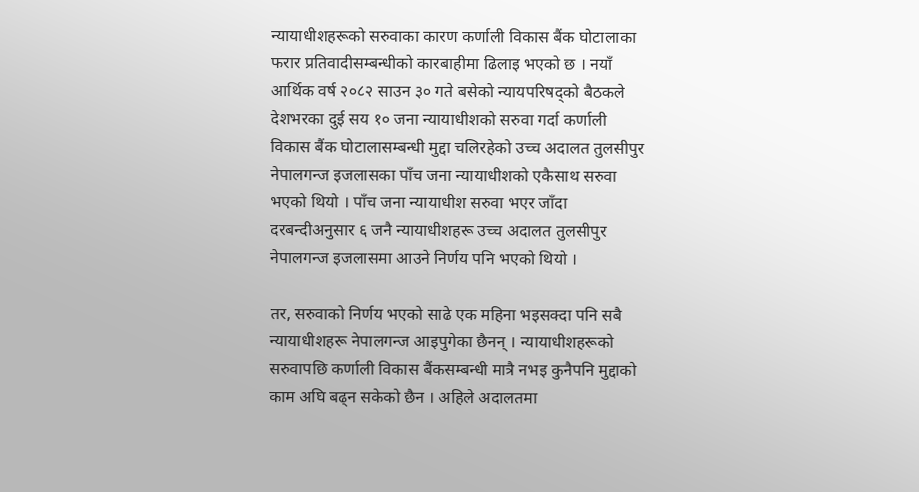न्यायाधीशहरूको सरुवाका कारण कर्णाली विकास बैंक घोटालाका फरार प्रतिवादीसम्बन्धीको कारबाहीमा ढिलाइ भएको छ । नयाँ आर्थिक वर्ष २०८२ साउन ३० गते बसेको न्यायपरिषद्को बैठकले देशभरका दुई सय १० जना न्यायाधीशको सरुवा गर्दा कर्णाली विकास बैंक घोटालासम्बन्धी मुद्दा चलिरहेको उच्च अदालत तुलसीपुर नेपालगन्ज इजलासका पाँच जना न्यायाधीशको एकैसाथ सरुवा भएको थियो । पाँच जना न्यायाधीश सरुवा भएर जाँदा दरबन्दीअनुसार ६ जनै न्यायाधीशहरू उच्च अदालत तुलसीपुर नेपालगन्ज इजलासमा आउने निर्णय पनि भएको थियो ।

तर, सरुवाको निर्णय भएको साढे एक महिना भइसक्दा पनि सबै न्यायाधीशहरू नेपालगन्ज आइपुगेका छैनन् । न्यायाधीशहरूको सरुवापछि कर्णाली विकास बैंकसम्बन्धी मात्रै नभइ कुनैपनि मुद्दाको काम अघि बढ्न सकेको छैन । अहिले अदालतमा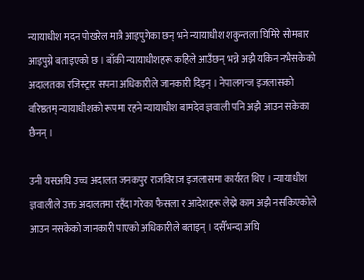न्यायाधीश मदन पोखरेल मात्रै आइपुगेका छन् भने न्यायाधीश शकुन्तला घिमिरे सोमबार आइपुग्ने बताइएको छ । बाँकी न्यायाधीशहरू कहिले आउँछन् भन्ने अझै यकिन नभैसकेको अदालतका रजिस्ट्रार सपना अधिकारीले जानकारी दिइन् । नेपालगन्ज इजलासको वरिष्ठतम् न्यायाधीशको रूपमा रहने न्यायाधीश बामदेव ज्ञवाली पनि अझै आउन सकेका छैनन् ।

उनी यसअघि उच्च अदालत जनकपुर राजविराज इजलासमा कार्यरत थिए । न्यायाधीश ज्ञवालीले उक्त अदालतमा रहँदा गरेका फैसला र आदेशहरू लेख्ने काम अझै नसकिएकोले आउन नसकेको जानकारी पाएको अधिकारीले बताइन् । दसैँभन्दा अघि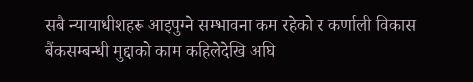सबै न्यायाधीशहरू आइपुग्ने सम्भावना कम रहेको र कर्णाली विकास बैंकसम्बन्धी मुद्दाको काम कहिलेदेखि अघि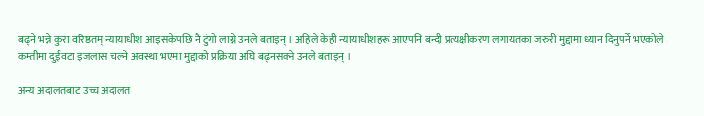बढ्ने भन्ने कुरा वरिष्ठतम् न्यायाधीश आइसकेपछि नै टुंगो लाग्ने उनले बताइन् । अहिले केही न्यायाधीशहरू आएपनि बन्दी प्रत्यक्षीकरण लगायतका जरुरी मुद्दामा ध्यान दिनुपर्ने भएकोले कम्तीमा दुईवटा इजलास चल्ने अवस्था भएमा मुद्दाको प्रक्रिया अघि बढ्नसक्ने उनले बताइन् ।

अन्य अदालतबाट उच्च अदालत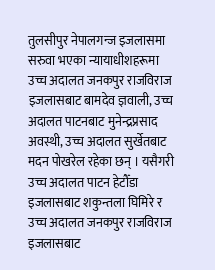तुलसीपुर नेपालगन्ज इजलासमा सरुवा भएका न्यायाधीशहरूमा उच्च अदालत जनकपुर राजविराज इजलासबाट बामदेव ज्ञवाली, उच्च अदालत पाटनबाट मुनेन्द्रप्रसाद अवस्थी, उच्च अदालत सुर्खेतबाट मदन पोखरेल रहेका छन् । यसैगरी उच्च अदालत पाटन हेटौँडा इजलासबाट शकुन्तला घिमिरे र उच्च अदालत जनकपुर राजविराज इजलासबाट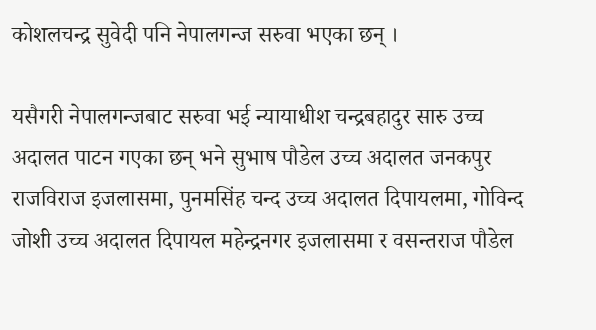कोशलचन्द्र सुवेदी पनि नेपालगन्ज सरुवा भएका छन् ।

यसैगरी नेपालगन्जबाट सरुवा भई न्यायाधीश चन्द्रबहादुर सारु उच्च अदालत पाटन गएका छन् भने सुभाष पौडेल उच्च अदालत जनकपुर राजविराज इजलासमा, पुनमसिंह चन्द उच्च अदालत दिपायलमा, गोविन्द जोशी उच्च अदालत दिपायल महेन्द्रनगर इजलासमा र वसन्तराज पौडेल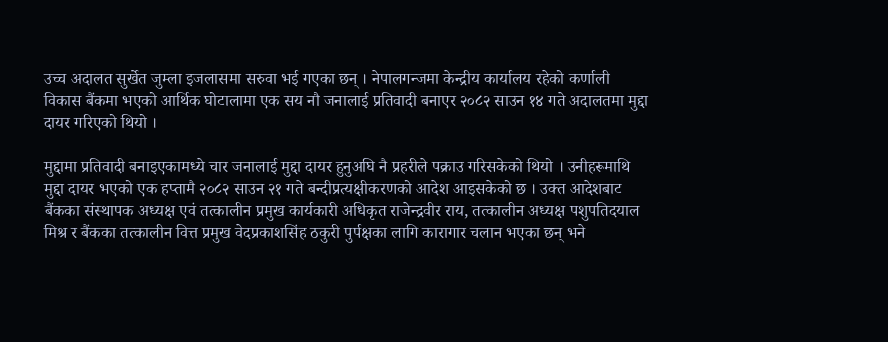उच्च अदालत सुर्खेत जुम्ला इजलासमा सरुवा भई गएका छन् । नेपालगन्जमा केन्द्रीय कार्यालय रहेको कर्णाली विकास बैंकमा भएको आर्थिक घोटालामा एक सय नौ जनालाई प्रतिवादी बनाएर २०८२ साउन १४ गते अदालतमा मुद्दा दायर गरिएको थियो ।

मुद्दामा प्रतिवादी बनाइएकामध्ये चार जनालाई मुद्दा दायर हुनुअघि नै प्रहरीले पक्राउ गरिसकेको थियो । उनीहरूमाथि मुद्दा दायर भएको एक हप्तामै २०८२ साउन २१ गते बन्दीप्रत्यक्षीकरणको आदेश आइसकेको छ । उक्त आदेशबाट बैंकका संस्थापक अध्यक्ष एवं तत्कालीन प्रमुख कार्यकारी अधिकृत राजेन्द्रवीर राय, तत्कालीन अध्यक्ष पशुपतिदयाल मिश्र र बैंकका तत्कालीन वित्त प्रमुख वेदप्रकाशसिंह ठकुरी पुर्पक्षका लागि कारागार चलान भएका छन् भने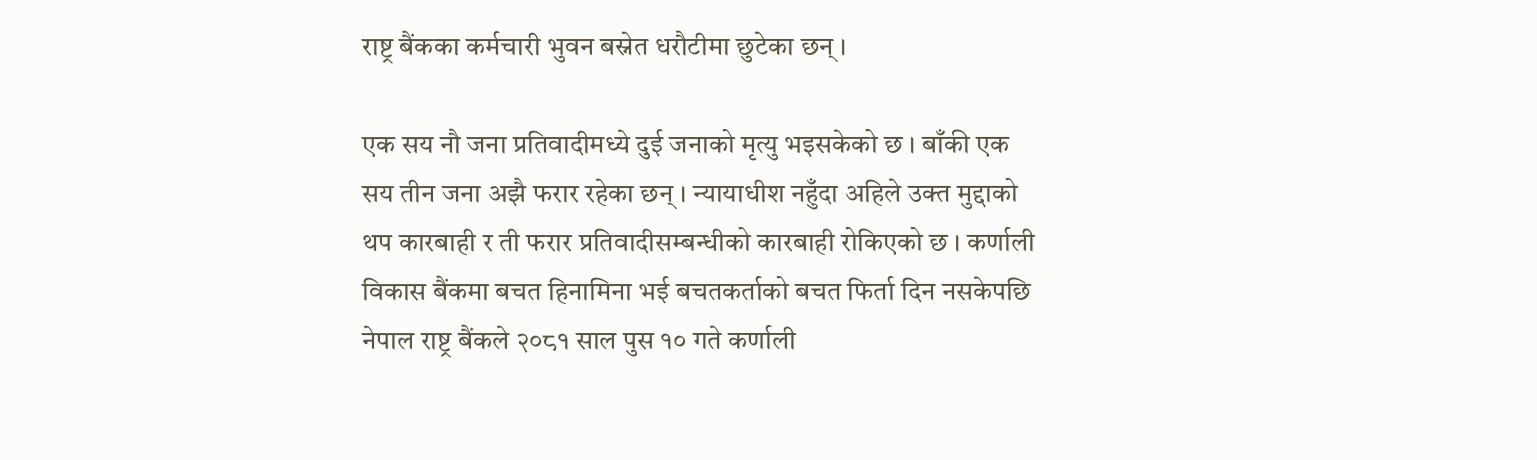राष्ट्र बैंकका कर्मचारी भुवन बस्नेत धरौटीमा छुटेका छन् ।

एक सय नौ जना प्रतिवादीमध्ये दुई जनाको मृत्यु भइसकेको छ । बाँकी एक सय तीन जना अझै फरार रहेका छन् । न्यायाधीश नहुँदा अहिले उक्त मुद्दाको थप कारबाही र ती फरार प्रतिवादीसम्बन्धीको कारबाही रोकिएको छ । कर्णाली विकास बैंकमा बचत हिनामिना भई बचतकर्ताको बचत फिर्ता दिन नसकेपछि नेपाल राष्ट्र बैंकले २०८१ साल पुस १० गते कर्णाली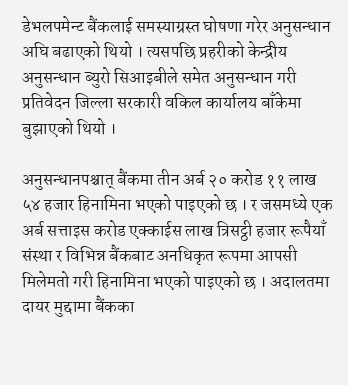डेभलपमेन्ट बैंकलाई समस्याग्रस्त घोषणा गरेर अनुसन्धान अघि बढाएको थियो । त्यसपछि प्रहरीको केन्द्रीय अनुसन्धान ब्युरो सिआइबीले समेत अनुसन्धान गरी प्रतिवेदन जिल्ला सरकारी वकिल कार्यालय बाँकेमा बुझाएको थियो ।

अनुसन्धानपश्चात् बैंकमा तीन अर्ब २० करोड ११ लाख ५४ हजार हिनामिना भएको पाइएको छ । र जसमध्ये एक अर्ब सत्ताइस करोड एक्काईस लाख त्रिसट्ठी हजार रूपैयाँ संस्था र विभिन्न बैंकबाट अनधिकृत रूपमा आपसी मिलेमतो गरी हिनामिना भएको पाइएको छ । अदालतमा दायर मुद्दामा बैंकका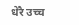धेरै उच्च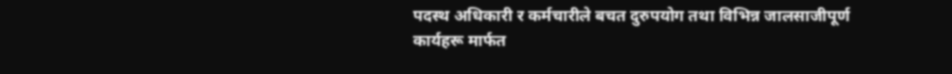पदस्थ अधिकारी र कर्मचारीले बचत दुरुपयोग तथा विभिन्न जालसाजीपूर्ण कार्यहरू मार्फत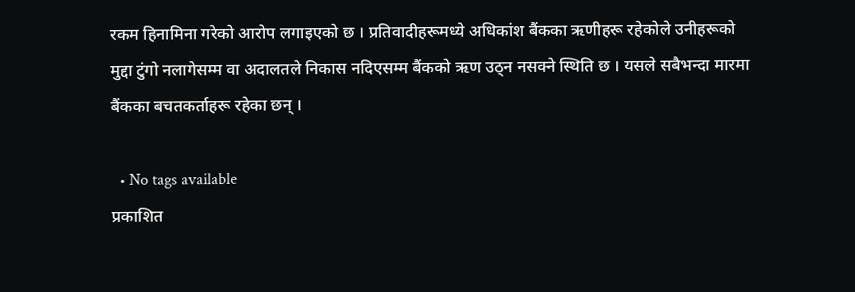रकम हिनामिना गरेको आरोप लगाइएको छ । प्रतिवादीहरूमध्ये अधिकांश बैंकका ऋणीहरू रहेकोले उनीहरूको मुद्दा टुंगो नलागेसम्म वा अदालतले निकास नदिएसम्म बैंकको ऋण उठ्न नसक्ने स्थिति छ । यसले सबैभन्दा मारमा बैंकका बचतकर्ताहरू रहेका छन् ।

  • No tags available
प्रकाशित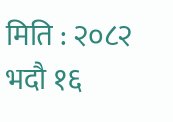मिति : २०८२ भदौ १६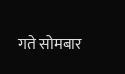गते सोमबार